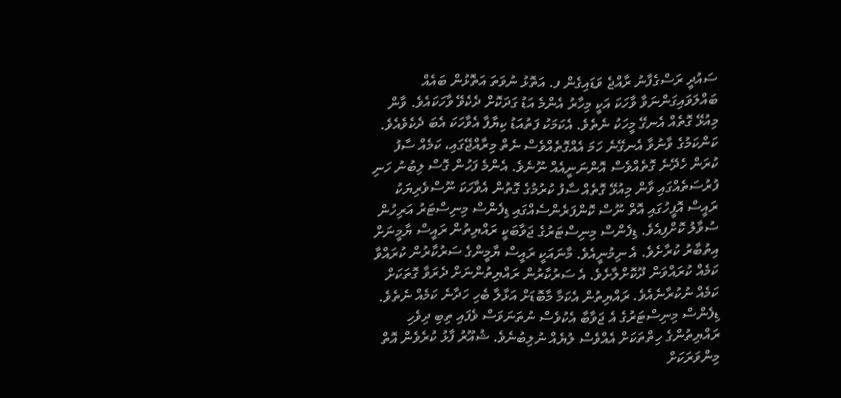ސައުދީ ރަސްގެފާނު ރާއްޖެ ވަޑައިގެން ފ. އަތޮޅު ނުވަތަ އަތޮޅުން ބައެއް ބައްލަވައިގަންނަވާ ވާހަކަ އަކީ މިހާރު އެންމެ އަޑު ގަދަކޮށް ދެކެވޭ ވާހަކައެވެ. ވާން މިއުޅޭ ގޮތެއް އެނގޭ މީހަކު ނެތެވެ. އެކަމަކު ފަތުއަޑު ކިޔާފާ އެވާހަކަ އެބަ ދެކެވެއެވެ.
ކަންކަމުގެ ވާނުވާ އެނގޭނެ ހަމަ އެއްގޮތެއްވެސް ނެތް މިރާއްޖޭގައި، ކަމެއް ސާފު ކުރަން ހެދޭނެ ގޮތެއްވެސް އޮންނަނީއެއް ނޫނެވެ. އެންމެ ފަހުން ގޮސް ލިބުނު ހަނި ފުރުސަތެއްގައި ވާން މިއުޅޭ ގޮތެއް ސާފު ކުރުމުގެ ގޮތުން އެވާހަކަ ނޫސްވެރިޔަކު ރައީސް އޮފީހުގައި އޮތް ނޫސް ކޮންފަރެންސެއްގައި ޑިފެންސް މިނިސްޓަރު އަރިހުން ސުވާލު ކޮށްފިއެވެ. ޑިފެންސް މިނިސްޓަރުގެ ޖަވާބަކީ ރައްޔިތުން ރައީސް ޔާމީނަށް އިތުބާރު ކުރާށެވެ. އެ ނިމުނީއެވެ. މާނައަކީ ރައީސް ޔާމީންގެ ސަރުކާރުން ކުރައްވާ ކަމެއް ކުރައްވަން ދޫކޮށްލާށެވެ. އެ ސަރުކާރުން ރައްޔިތުންނަށް ދެރަވާ ގޮތަކަށް ކަމެއް ނުކުރާނެއެވެ. ރައްޔިތުން އެކަމާ މާބޮޑަށް އަޅާލާ ބެހި ހަދާނެ ކަމެއް ނެތެވެ.
ޑިފެންސް މިނިސްޓަރުގެ އެ ޖަވާބާ އެކުވެސް ނުތަނަވަސް ވެފައި ތިބި ދިވެހި ރައްޔިތުންގެ ހިތްތަކަށް އެއްވެސް ލުޔެއް ނުލިބުނެވެ. ޝުއޫރު ފާޅު ކުރެވެން އޮތް މިންވަރަކަށް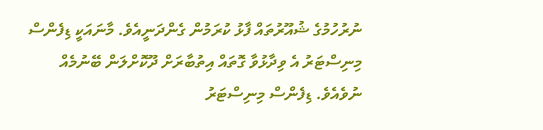ނުރުހުމުގެ ޝުއޫރުތައް ފާޅު ކުރަމުން ގެންދަނީއެވެ. މާނައަކީ ޑިފެންސް މިނިސްޓަރު އެ ވިދާޅުވާ ގޮތައް އިތުބާރަށް ދޫކޮށްލަން ބޭނުމެއް ނުވެއެވެ. ޑިފެންސް މިނިސްޓަރު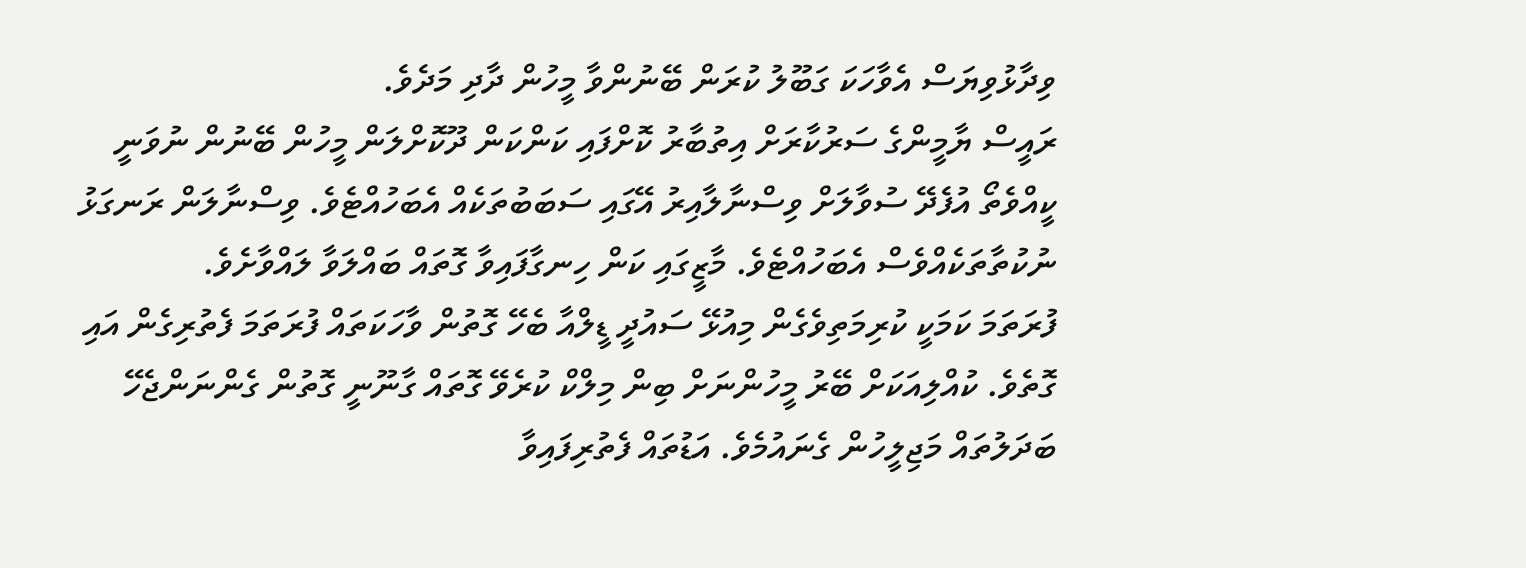ވިދާޅުވިޔަސް އެވާހަކަ ގަބޫލު ކުރަން ބޭނުންވާ މީހުން ދާދި މަދެވެ.
ރައީސް ޔާމީންގެ ސަރުކާރަށް އިތުބާރު ކޮށްފައި ކަންކަން ދޫކޮށްލަން މީހުން ބޭނުން ނުވަނީ ކީއްވެތޯ އުފެދޭ ސުވާލަށް ވިސްނާލާއިރު އޭގައި ސަބަބުތަކެއް އެބަހުއްޓެވެ. ވިސްނާލަން ރަނގަޅު ނުކުތާތަކެއްވެސް އެބަހުއްޓެވެ. މާޒީގައި ކަން ހިނގާފައިވާ ގޮތައް ބައްލަވާ ލައްވާށެވެ.
ފުރަތަމަ ކަމަކީ ކުރިމަތިވެގެން މިއުޅޭ ސައުދީ ޑީލްއާ ބެހޭ ގޮތުން ވާހަކަތައް ފުރަތަމަ ފެތުރިގެން އައި ގޮތެވެ. ކުއްލިއަކަށް ބޭރު މީހުންނަށް ބިން މިލްކް ކުރެވޭ ގޮތައް ގާނޫނީ ގޮތުން ގެންނަންޖެހޭ ބަދަލުތައް މަޖިލީހުން ގެނައުމެވެ. އަޑުތައް ފެތުރިފައިވާ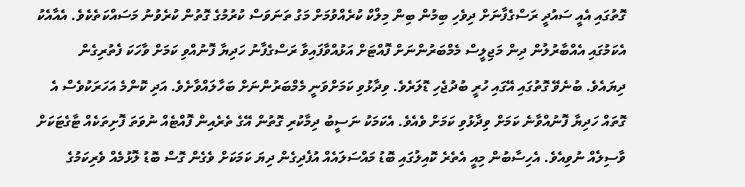ގޮތުގައި އެއީ ސައުދީ ރަސްގެފާނަށް ދިވެހި ބިމުން ބިން މިލްކް ކުރެއްވުމަށް މަގު ތަނަވަސް ކުރުމުގެ ގޮތުން ކުރެވުނު މަސައްކަތެކެވެ. އެއާއެކު އެކަމުގައި އެއްބާރުލުން ދިން މަޖިލީސް މެމްބަރުންނަށް ފޮއްޓަށް އަޅުއްވާފައިވާ ރަސްގެފާނު ހަދިޔާ ފޮނުއްވި ކަމަށް ވާހަކަ ފެތުރިގެން ދިޔައެވެ. ބުނެވޭ ގޮތުގައި އޭގައި ހުރީ ބުދުޖެހި ޑޮލަރެވެ. ވިދާޅުވި ކަމަށްވަނީ މެމްބަރުންނަށް ބަހާލައްވާށެވެ. އަދި ކޮންމެ އަހަރަކުވެސް އެ ގޮތައް ހަދިޔާ ފޮނުއްވާނެ ކަމަށް ވިދާޅުވި ކަމަށް ވެއެވެ. އެކަމަކު ނަސީބު ދިމާކުރި ގޮތުން އޭގެ ތެރެއިން ފޮއްޓެއް ނުވަތަ ފޮށިތަކެއް ޓާގެޓަކަށް ވާސިލެއް ނުވިއެވެ. އެހިސާބުން މިއީ އެތެރެ ކޮއިލުގައި ބޮޑު މައްސަލައެއް އުފެދިގެން ދިޔަ ކަމަކަށް ވެގެން ގޮސް ބޮޑު ލޮޅުމެއް ވެރިކަމުގެ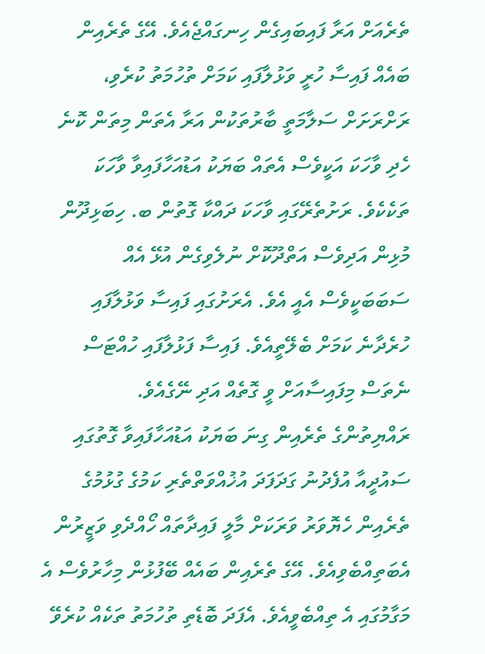ތެރެއަށް އަރާ ފައިބައިގެން ހިނގައްޖެއެވެ. އޭގެ ތެރެއިން ބައެއް ފައިސާ ހުރީ ވަޅުލާފައި ކަމަށް ތުހުމަތު ކުރެވި، ރަށްރަށަށް ސަލާމަތީ ބާރުތަކުން އަރާ އެތަން މިތަން ކޮނެ ހެދި ވާހަކަ އަކީވެސް އެތައް ބަޔަކު އަޑުއަހާފައިވާ ވާހަކަ ތަކެކެވެ. ރަށުތެރޭގައި ވާހަކަ ދައްކާ ގޮތުން ބ. ހިބަޅިދޫން މުޅިން އަދިވެސް އަތްދޫކޮށް ނުލެވިގެން އުޅޭ އެއް ސަބަބަކީވެސް އެއީ އެވެ. އެރަށުގައި ފައިސާ ވަޅުލާފައި ހުރެދާނެ ކަމަށް ބެލޭތީއެވެ. ފައިސާ ފަޅުލާފައި ހުއްޓަސް ނެތަސް މިފައިސާއަށް ވީ ގޮތެއް އަދި ނޭގެއެވެ.
ރައްޔިތުންގެ ތެރެއިން ގިނަ ބަޔަކު އަޑުއަހާފައިވާ ގޮތުގައި ސައުދީއާ އުފެދުނު ގަދަފަދަ އުޚުއްވަތްތެރި ކަމުގެ ގުޅުމުގެ ތެރެއިން ހެޔޮވަރު ވަރަކަށް މާލީ ފައިދާތައް ހޯއްދެވި ވަޒީރުން އެބަތިއްބެވިއެވެ. އޭގެ ތެރެއިން ބައެއް ބޭފުޅުން މިހާރުވެސް އެ މަގާމުގައި އެ ތިއްބެވީއެވެ. އެފަދަ ބޮޑެތި ތުހުމަތު ތަކެއް ކުރެވޭ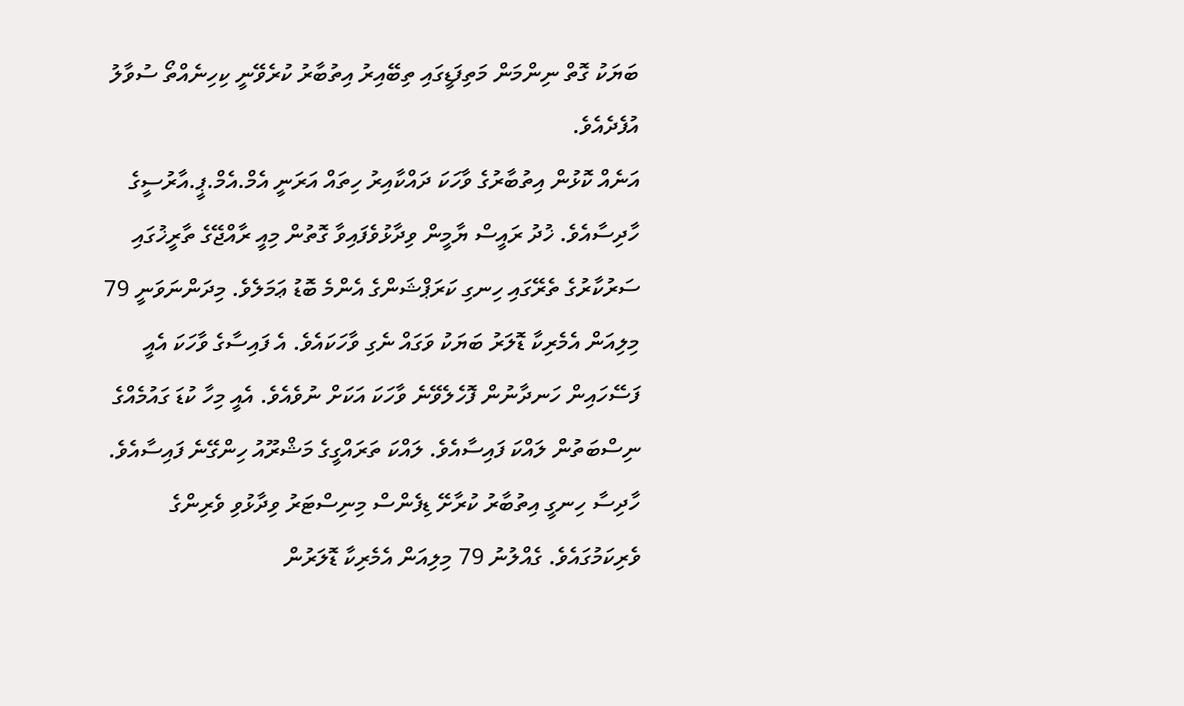ބަޔަކު ގޮތް ނިންމަން މަތިފަޑީގައި ތިބޭއިރު އިތުބާރު ކުރެވޭނީ ކިހިނެއްތޯ ސުވާލު އުފެދެއެވެ.
އަނެއް ކޮޅުން އިތުބާރުގެ ވާހަކަ ދައްކާއިރު ހިތައް އަރަނީ އެމް.އެމް.ޕީ.އާރުސީގެ ހާދިސާއެވެ. ޚުދު ރައީސް ޔާމީން ވިދާޅުވެފައިވާ ގޮތުން މިއީ ރާއްޖޭގެ ތާރީޚުގައި ސަރުކާރުގެ ތެރޭގައި ހިނގި ކަރަޕްޝަންގެ އެންމެ ބޮޑު ޢަމަލެވެ. މިދަންނަވަނީ 79 މިލިއަން އެމެރިކާ ޑޮލަރު ބަޔަކު ވަގައް ނެގި ވާހަކައެވެ. އެ ފައިސާގެ ވާހަކަ އެއީ ފަސޭހައިން ހަނދާނުން ފޮހެލެވޭނެ ވާހަކަ އަކަށް ނުވެއެވެ. އެއީ މިހާ ކުޑަ ގައުމެއްގެ ނިސްބަތުން ލައްކަ ފައިސާއެވެ. ލައްކަ ތަރައްގީގެ މަޝްރޫއު ހިންގޭނެ ފައިސާއެވެ. ހާދިސާ ހިނގީ އިތުބާރު ކުރާށޭ ޑިފެންސް މިނިސްޓަރު ވިދާޅުވި ވެރިންގެ ވެރިކަމުގައެވެ. ގެއްލުނު 79 މިލިއަން އެމެރިކާ ޑޮލަރުން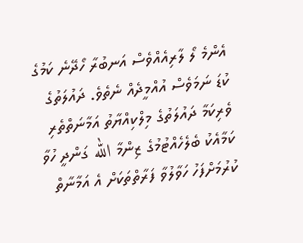އެންމެ ލޯ ލާރިއެއްވެސް އަނބުރާ ހޯދޭނެ ކަމުގެ ކުޑަ ނަމަވެސް އުއްމީދެއް ނެތެވެ. ދައުލަތުގެ ވެރިކަމާ ދައުލަތުގެ މިލްކިއްޔާތު އަމާނަތްތެރި ކަމާއެކު ބެލެހެއްޓުމުގެ ޒިންމާ الله ގަންދީ ހުވާ ކުރުމަށްފަހު ހަވާލުވާ ފަރާތްތަކަށް އެ އަމާނާތް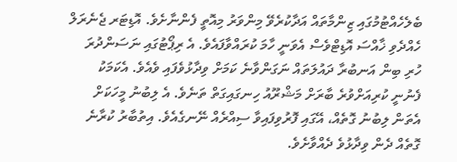ބެލެހެއްޓުމުގައި ޒިންމާތައް އަދާކުރެވޭ މިންވަރު މިއޮތީ ފެންނާށެވެ. އޮޑިޓަރ ޖެނެރަލް ހެއްދެވި ޚާއްސަ އޮޑިޓްވެސް އެވަނީ ހާމަ ކުރައްވާފައެވެ. އެ ރިޕޯޓުގައި ނަސަންދުރަ ހުރި ބިން އަނބުރާ ދައުލަތައް ނަގަންވާނެ ކަމަށް ވިދާޅުވެފައި ވެއެވެ. އެކަމަކު ފެނުނީ ކުރިއަށްވުރެ ބާރަށް މަޝްރޫއު ހިނގައިގަތް ތަނެވެ. އެ ލިބުނު މީހަކަށް އެތަން ލިބުނު ގޮތެއް، އޭގައި ފޮރުވިފައިވާ ސިއްރެއް ނޭނގެއެވެ. އިތުބާރު ކުރާނެ ގޮތެއް ދެން ވިދާޅުވެ ދެއްވާށެވެ.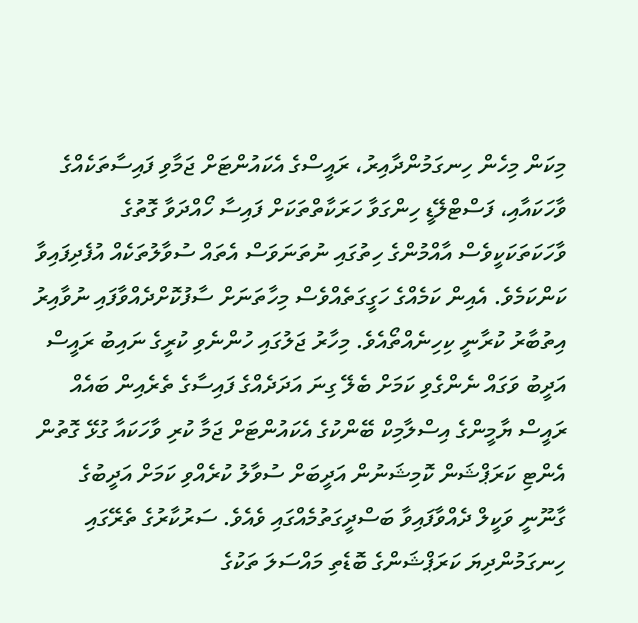މިކަން މިހެން ހިނގަމުންދާއިރު، ރައީސްގެ އެކައުންޓަށް ޖަމާވި ފައިސާތަކެއްގެ ވާހަކައާއި، ފަސްޓްލޭޑީ ހިންގަވާ ހަރަކާތްތަކަށް ފައިސާ ހޯއްދަވާ ގޮތުގެ ވާހަކަތަކަކީވެސް އާއްމުންގެ ހިތުގައި ނުތަނަވަސް އެތައް ސުވާލުތަކެއް އުފެދިފައިވާ ކަންކަމެވެ. އެއިން ކަމެއްގެ ހަގީގަތެއްވެސް މިހާތަނަށް ސާފުކޮށްދެއްވާފައި ނުވާއިރު އިތުބާރު ކުރާނީ ކިހިނެއްތޯއެވެ. މިހާރު ޖަލުގައި ހުންނެވި ކުރީގެ ނައިބު ރައީސް އަދީބު ވަގައް ނެންގެވި ކަމަށް ބެލޭ ގިނަ އަދަދެއްގެ ފައިސާގެ ތެރެއިން ބައެއް ރައީސް ޔާމީންގެ އިސްލާމިކް ބޭންކުގެ އެކައުންޓަށް ޖަމާ ކުރި ވާހަކައާ ގުޅޭ ގޮތުން އެންޓި ކަރަޕްޝަން ކޮމިޝަނުން އަދީބަށް ސުވާލު ކުރެއްވި ކަމަށް އަދީބުގެ ގާނޫނީ ވަކީލް ދެއްވާފައިވާ ބަސްދީގަތުމެއްގައި ވެއެވެ. ސަރުކާރުގެ ތެރޭގައި ހިނގަމުންދިޔަ ކަރަޕްޝަންގެ ބޮޑެތި މައްސަލަ ތަކުގެ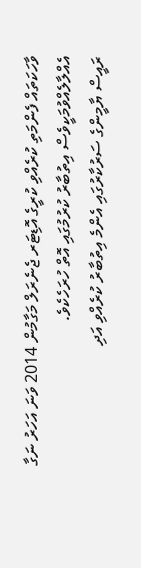ވާހަކަތައް ފެންމަތި ކުރެއްވި ކުރީގެ އޮޑިޓަރ ޖެނެރަލް މަގާމުން 2014 ވަނަ އަހަރު ނަގާ އެއްލާލެއްވުމަކީވެސް އިތުބާރު ކުރުމުގައި އޮތް ހުރަހެކެވެ.
ރައީސް ޔާމީންގެ ސަރުކާރުގައި އެންމެ އިތުބާރު ކުރެއްވި އަދި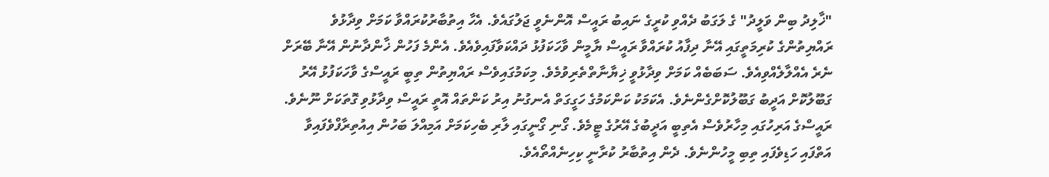"ޚާލިދު ބިން ވަލީދު" ގެ ލަގަބު ދެއްވި ކުރީގެ ނައިބު ރައީސް އޮންނެވީ ޖަލުގައެވެ. އެހާ އިތުބާރުކުރައްވާ ކަމަށް ވިދާޅުވެ ރައްޔިތުންގެ ކުރިމަތީގައި އޭނާ ދިފާއު ކުރައްވާ ރައީސް ޔާމީން ވާހަކަފުޅު ދައްކަވާފައިވެއެވެ. އެންމެ ފަހުން ޚާންދާނުން އޭނާ ބޭރަށް ނެރެ އެއްލާލެއްވިއެވެ. ސަބަބެއް ކަމަށް ވިދާޅުވީ ޚިޔާނާތްތެރިވުމެވެ. މިކަމުގައިވެސް ރައްޔިތުން ތިބީ ރައީސްގެ ވާހަކަފުޅު އޭރު ގަބޫލުކޮށް އަދީބު ގަބޫލުކޮށްގެންނެވެ. އެކަމަކު ކަންކަމުގެ ހަގީގަތް އެނގުނު އިރު ކަންތައް އޮތީ ރައީސް ވިދާޅުވި ގޮތަކަށް ނޫނެވެ. ރައީސްގެ އަރިހުގައި މިހާރުވެސް އެތިބީ އަދީބުގެ އޭރުގެ ޓީމެވެ. ގޯނި ގޯނީގައި ލާރި ބެހިކަމަށް އަމިއްލަ ބަހުން އިއުތިރާފްވެފައިވާ އަތްފައި ހަޑިވެފައި ތިބި މީހުންނެވެ. ދެން އިތުބާރު ކުރާނީ ކިހިނެއްތޯއެވެ.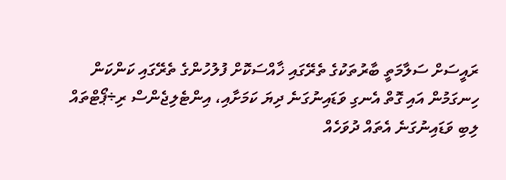ރައީސަށް ސަލާމަތީ ބާރުތަކުގެ ތެރޭގައި ޚާއްސަކޮށް ފުލުހުންގެ ތެރޭގައި ކަންކަން ހިނގަމުން އައި ގޮތް އެނގި ވަޑައިނުގަނެ ދިޔަ ކަމަށާއި، އިންޓެލިޖެންސް ރި÷ޕޯޓްތައް ލިބި ވަޑައިނުގަނެ އެތައް ދުވަހެއް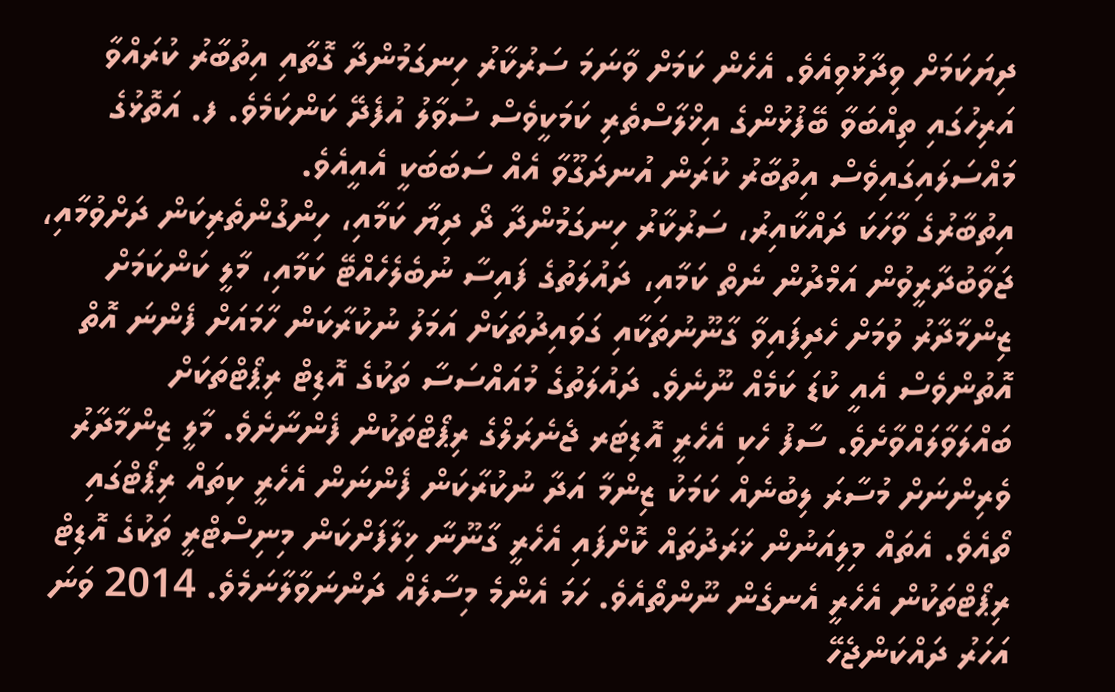ދިޔަކަމަށް ވިދާޅުވިއެވެ. އެހެން ކަމަށް ވާނަމަ ސަރުކާރު ހިނގަމުންދާ ގޮތާއި އިތުބާރު ކުރައްވާ އަރިހުގައި ތިއްބަވާ ބޭފުޅުންގެ އިޚްލާސްތެރި ކަމަކީވެސް ސުވާލު އުފެދޭ ކަންކަމެވެ. ފ. އަތޮޅުގެ މައްސަލައިގައިވެސް އިތުބާރު ކުރަން އުނދަގޫވާ އެއް ސަބަބަކީ އެއީއެވެ.
އިތުބާރުގެ ވާހަކަ ދައްކާއިރު، ސަރުކާރު ހިނގަމުންދާ ދޯ ދިޔާ ކަމާއި، ހިންގުންތެރިކަން ދަށްވުމާއި، ޖަވާބުދާރީވުން އަމްދުން ނެތް ކަމާއި، ދައުލަތުގެ ފައިސާ ނުބެލެހެއްޓޭ ކަމާއި، މާލީ ކަންކަމަށް ޒިންމާދާރު ވުމަށް ހެދިފައިވާ ގާނޫނުތަކާއި ގަވައިދުތަކަށް އަމަލު ނުކުރާކަން ހާމައަށް ފެންނަ އޮތް އޮތުންވެސް އެއީ ކުޑަ ކަމެއް ނޫނެވެ. ދައުލަތުގެ މުއައްސަސާ ތަކުގެ އޮޑިޓް ރިޕޯޓްތަކަށް ބައްލަވާލައްވާށެވެ. ސާފު ހެކި އެހެރީ އޮޑިޓަރ ޖެނެރަލްގެ ރިޕޯޓްތަކުން ފެންނާށެވެ. މާލީ ޒިންމާދާރު ވެރިންނަށް މުސާރަ ލިބުނެއް ކަމަކު ޒިންމާ އަދާ ނުކުރާކަން ފެންނަން އެހެރީ ކިތައް ރިޕޯޓްގައި ތޯއެވެ. އެތައް މިލިއަނުން ޚަރަދުތައް ކޮށްފައި އެހެރީ ގާނޫނާ ޚިލާފަށްކަން މިނިސްޓްރީ ތަކުގެ އޮޑިޓް ރިޕޯޓްތަކުން އެހެރީ އެނގެން ނޫންތޯއެވެ. ހަމަ އެންމެ މިސާލެއް ދަންނަވާލާނަމެވެ. 2014 ވަނަ އަހަރު ދައްކަންޖެހޭ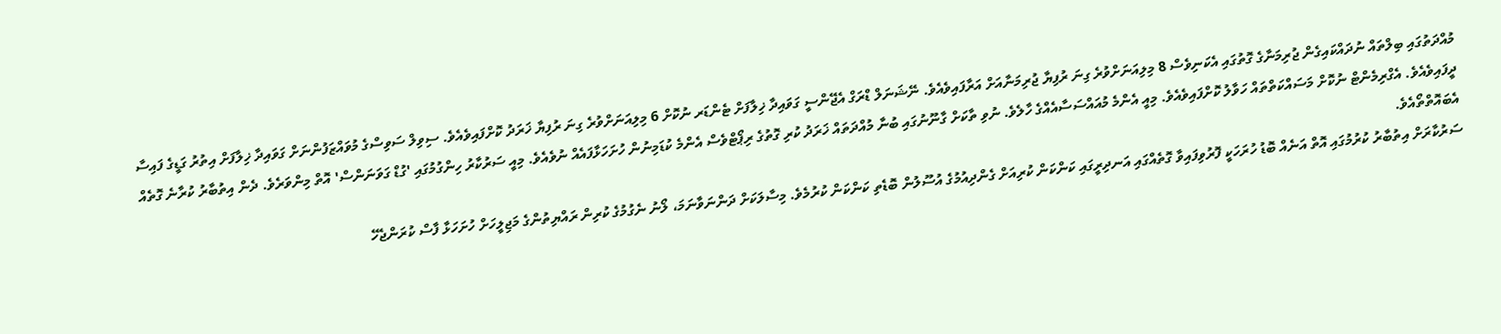މުއްދަތުގައި ބިލްތައް ނުދައްކައިގެން ޖުރިމަނާގެ ގޮތުގައި އެކަނިވެސް 8 މިލިއަނަށްވުރެ ގިނަ ރުފިޔާ ޖުރިމަނާއަށް އަރާފައިވެއެވެ. ނޭޝަނަލް ޑްރަގް އެޖޭންސީ ގަވައިދާ ޚިލާފަށް ޓެންޑަރ ނުކޮށް 6 މިލިއަނަށްވުރެ ގިނަ ރުފިޔާ ޚަރަދު ކޮށްފައިވެއެވެ. ސިވިލް ސަވިސްގެ މުވައްޒަފުންނަށް ގަވައިދާ ޚިލާފަށް އިތުރު ގަޑީގެ ފައިސާ ދީފައިވެއެވެ. އެގްރިމެންޓް ނުކޮށް މަސައްކަތްތައް ހަވާލު ކޮށްފައިވެއެވެ. މިއީ އެންމެ މުއައްސަސާއެއްގެ ހާލެވެ. ނުވި ތާކަށް ގާނޫނުގައި ބުނާ މުއްދަތައް ޚަރަދު ކުރި ގޮތުގެ ރިޕޯޓްވެސް އެންމެ ކުޑަމިނުން ހުށަހަޅާފައެއް ނުވެއެވެ. މިއީ ސަރުކާރު ހިންގުމުގައި 'ގުޑް ގަވަނަންސް' އޮތް މިންވަރެވެ. ދެން އިތުބާރު ކުރާނެ ގޮތެއް އެބައޮތްތޯއެވެ.
ސަރުކާރަށް އިތުބާރު ކުރުމުގައި އޮތް އަނެއް ބޮޑު ހުރަހަކީ ފޮރުވިފައިވާ ގޮތެއްގައި އަނދިރީގައި ކަންކަން ކުރިއަށް ގެންދިއުމުގެ އުސޫލުން ބޮޑެތި ކަންކަން ކުރުމެވެ. މިސާލަކަށް ދަންނަވާނަމަ، ލޯނު ނެގުމުގެ ކުރިން ރައްޔިތުންގެ މަޖިލީހަށް ހުށަހަޅާ ފާސް ކުރަންޖެހޭ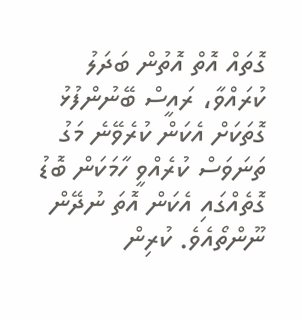ގޮތައް އޮތް އޮތުން ބަދަލު ކުރައްވާ، ރައީސް ބޭނުންފުޅު ގޮތަކަށް އެކަން ކުރެވޭނެ މަގު ތަނަވަސް ކުރެއްވީ ހާމަކަން ބޮޑު ގޮތެއްގައި އެކަން އޮތަ ނުދޭން ނޫންތޯއެވެ. ކުރިން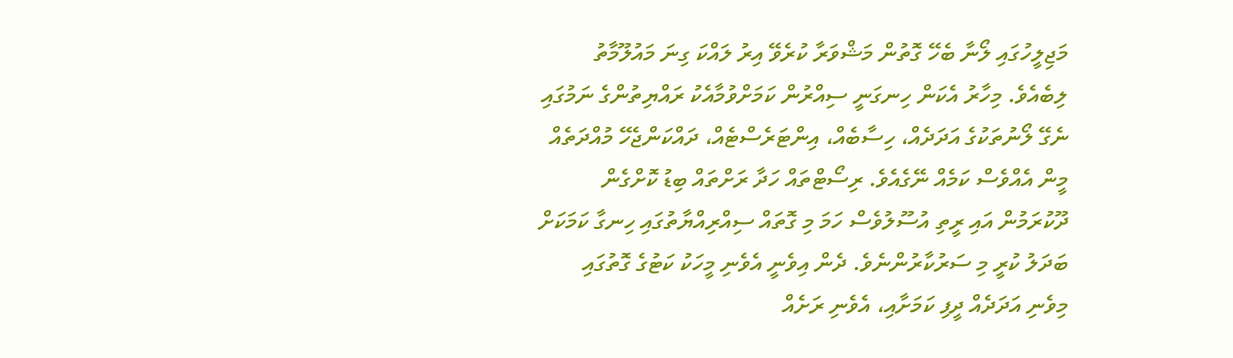މަޖިލީހުގައި ލޯނާ ބެހޭ ގޮތުން މަޝްވަރާ ކުރެވޭ އިރު ލައްކަ ގިނަ މައުލޫމާތު ލިބެއެވެ. މިހާރު އެކަން ހިނގަނީ ސިއްރުން ކަމަށްވުމާއެކު ރައްޔިތުންގެ ނަމުގައި ނެގޭ ލޯނުތަކުގެ އަދަދެއް، ހިސާބެއް، އިންޓަރެސްޓެއް، ދައްކަންޖެހޭ މުއްދަތެއް މީން އެއްވެސް ކަމެއް ނޭގެއެވެ. ރިސޯޓްތައް ހަދާ ރަށްތައް ބިޑު ކޮށްގެން ދޫކުރަމުން އައި ރީތި އުސޫލުވެސް ހަމަ މި ގޮތައް ސިއްރިއްޔާތުގައި ހިނގާ ކަމަކަށް ބަދަލު ކުރީ މި ސަރުކާރުންނެވެ. ދެން އިވެނީ އެވެނި މީހަކު ކަޓުގެ ގޮތުގައި މިވެނި އަދަދެއް ދީފި ކަމަށާއި، އެވެނި ރަށެއް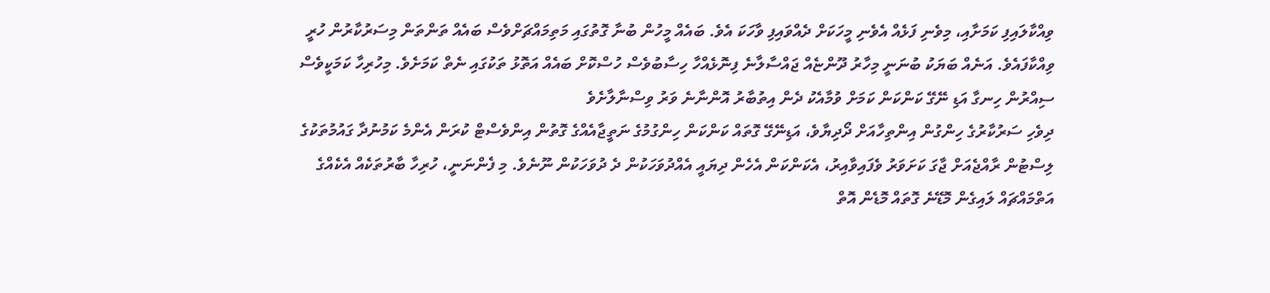ވިއްކާލައިފި ކަމަށާއި، މިވެނި ފަޅެއް އެވެނި މީހަކަށް ދެއްވައިފި ވާހަކަ އެވެ. ބައެއް މީހުން ބުނާ ގޮތުގައި މަތިމައްޗަށްވެސް ބައެއް ތަންތަން މިސަރުކާރުން ހުރީ ވިއްކާފައެވެ. އަނެއް ބަޔަކު ބުނަނީ މިހާރު ދޫންޏެއް ޖައްސާލާނެ ފިނޮޅެއްހާ ހިސާބުވެސް ހުސްކޮށް ބައެއް އަތޮޅު ތަކުގައި ނެތް ކަމަށެވެ. މިހުރިހާ ކަމަކީވެސް ސިއްރުން ހިނގާ އަޑި ނޭގޭ ކަންކަން ކަމަށް ވުމާއެކު ދެން އިތުބާރު އޮންނާނެ ވަރު ވިސްނާލާށެވެ
ދިވެހި ސަރުކާރުގެ ހިންގުން އިންތިހާއަށް ދޯދިޔާވެ، އަޑިނޭގޭ ގޮތައް ކަންކަން ހިންގުމުގެ ނަތީޖާއެއްގެ ގޮތުން އިންވެސްޓް ކުރަން އެންމެ ކަމުނުދާ ގައުމުތަކުގެ ލިސްޓުން ރާއްޖެއަށް ޖާގަ ކަށަވަރު ވެފައިވާއިރު، އެކަންކަން އެހެން ދިޔައީ އެއްދުވަހަކުން ދެ ދުވަހަކުން ނޫނެވެ. މި ފެންނަނީ، ހުރިހާ ބާރުތަކެއް އެކެއްގެ އަތްމައްޗައް ލައިގެން މޮޑޭނެ ގޮތައް މޮޑެން އޮތް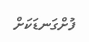ފުށްގަނޑަކަށް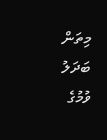މިތަން ބަދަލު ވުމުގެ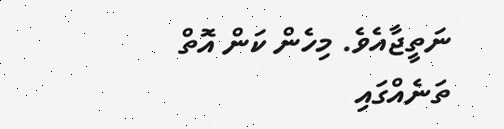ނަތީޖާއެވެ. މިހެން ކަން އޮތް ތަނެއްގައި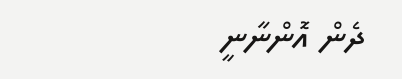ދެން އޮންނާނީ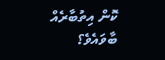ކޮން އިތުބާރެއް ބާވައެވެ؟